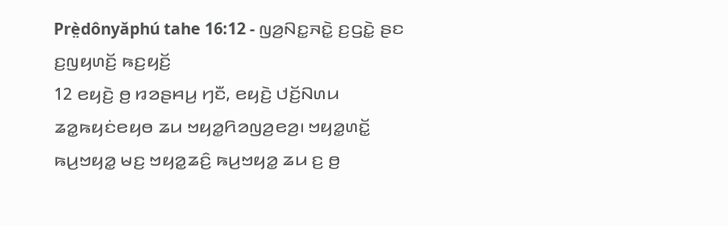Prè̤dônyǎphú tahe 16:12 - ꤜꤤ꤬ꤡꤢ꤭ꤏꤢꤧ꤭ ꤢ꤬ꤞꤢꤧ꤭ ꤔꤢ ꤢ꤬ꤜꤟꤛꤢꤩ꤬ ꤒꤢ꤬ꤟꤢꤩ꤬
12 ꤕꤟꤢꤧ꤬ ꤥ꤬ ꤙꤤꤔꤌꤣ꤬ ꤚꤢꤪ, ꤕꤟꤢꤧ꤬ ꤓꤢꤩ꤬ꤡꤛꤣ ꤘꤤ꤭ꤒꤟꤢꤦꤕꤟꤥ ꤘꤣ ꤠꤟꤤ꤭ꤖꤤꤜꤤ꤬ꤕꤤ꤬꤯ ꤠꤟꤤ꤭ꤛꤢꤩ꤭ ꤒꤣ꤬ꤠꤟꤤ꤭ ꤗꤢ꤬ ꤠꤟꤤ꤭ꤘꤢꤨ꤬ ꤒꤣ꤬ꤠꤟꤤ꤭ ꤘꤣ ꤢ꤬ ꤥ꤬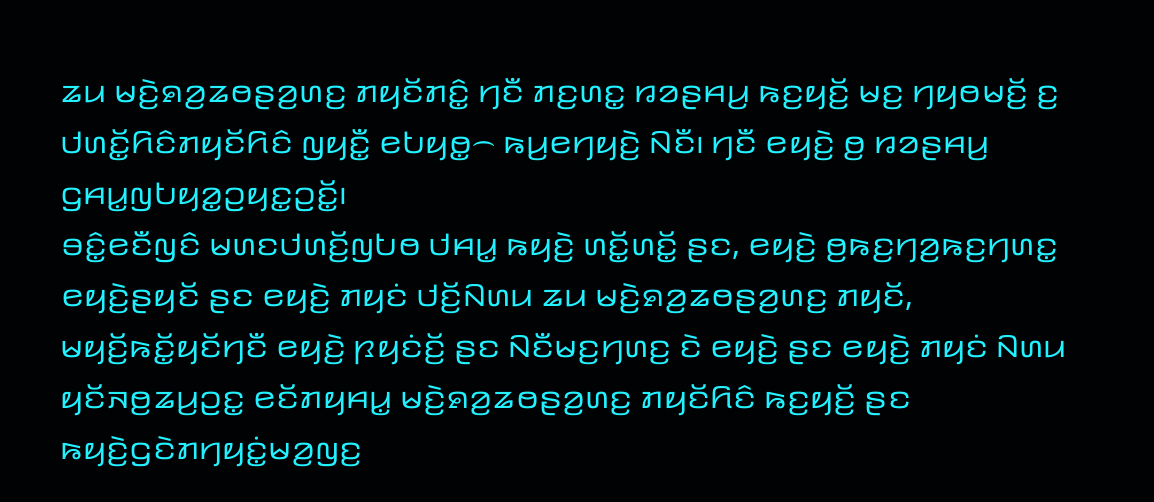ꤘꤣ ꤗꤢꤧ꤬ꤎꤤ꤬ꤘꤥꤔꤤ꤬ꤛꤢ꤬ ꤊꤟꤢꤩꤊꤢꤨ꤭ ꤚꤢꤪ ꤊꤢ꤬ꤛꤢ꤭ ꤙꤤꤔꤌꤣ꤬ ꤒꤢ꤬ꤟꤢꤩ꤬ ꤗꤢ꤬ ꤚꤟꤥꤗꤢꤩ꤬ ꤢ꤬ ꤓꤛꤢꤩ꤭ꤖꤢꤨꤊꤟꤢꤩꤖꤢꤨ ꤜꤟꤢꤪ꤭ ꤕꤝꤟꤥ꤭꤮ ꤒꤣ꤬ꤕꤚꤟꤢꤧ꤬ ꤡꤢꤪ꤯ ꤚꤢꤪ ꤕꤟꤢꤧ꤬ ꤥ꤬ ꤙꤤꤔꤌꤣ꤬ ꤞꤌꤣ꤭ꤜꤝꤟꤤ꤭ꤑꤟꤢ꤭ꤑꤢꤩ꤭꤯
ꤋꤢꤨ꤭ꤕꤢꤪꤜꤢꤨ ꤗꤛꤢꤓꤛꤢꤩ꤬ꤜꤝꤥ ꤓꤌꤣ꤭ ꤒꤟꤢꤧ꤬ ꤛꤢꤩ꤭ꤛꤢꤩ꤭ ꤔꤢ, ꤕꤟꤢꤧ꤬ ꤥ꤬ꤒꤢ꤬ꤚꤤ꤬ꤒꤢ꤬ꤚꤛꤢ꤭ ꤕꤟꤢꤧ꤬ꤔꤟꤢꤩ ꤔꤢ ꤕꤟꤢꤧ꤬ ꤊꤟꤢꤦ ꤓꤢꤩ꤬ꤡꤛꤣ ꤘꤣ ꤗꤢꤧ꤬ꤎꤤ꤬ꤘꤥꤔꤤ꤬ꤛꤢ꤬ ꤊꤟꤢꤩ, ꤗꤟꤢꤩ꤬ꤒꤢꤩ꤭ꤟꤢꤩꤚꤢꤪ ꤕꤟꤢꤧ꤬ ꤐꤟꤢꤦꤢꤩ꤬ ꤔꤢ ꤡꤢꤪꤗꤢ꤬ꤚꤛꤢ꤬ ꤢꤧ ꤕꤟꤢꤧ꤬ ꤔꤢ ꤕꤟꤢꤧ꤬ ꤊꤟꤢꤦ ꤡꤛꤣ ꤟꤢꤩꤏꤥ꤬ꤘꤣ꤬ꤑꤢ꤭ ꤕꤢꤩꤊꤟꤌꤣ꤭ ꤗꤢꤧ꤬ꤎꤤ꤬ꤘꤥꤔꤤ꤬ꤛꤢ꤬ ꤊꤟꤢꤩꤖꤢꤨ ꤒꤢ꤬ꤟꤢꤩ꤬ ꤔꤢ ꤒꤟꤢꤧ꤬ꤞꤢꤧꤊꤚꤟꤢꤦ꤭ꤗꤤ꤬ꤜꤢ꤬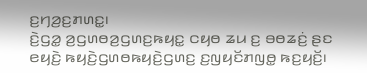ꤢ꤬ꤚꤤ꤬ꤢ꤬ꤊꤛꤢ꤭꤯
ꤢꤧ꤬ꤞꤤ꤭ ꤤ꤬ꤞꤛꤥꤤ꤬ꤞꤛꤢ꤬ꤒꤟꤢ꤭ ꤍꤟꤥ ꤘꤣ ꤢ꤬ ꤋꤥꤘꤢꤦ꤬ ꤔꤢ ꤕꤟꤢꤧ꤬ ꤒꤟꤢꤧ꤬ꤞꤛꤥꤒꤟꤢꤧ꤬ꤞꤛꤢ꤬ ꤢ꤬ꤜꤟꤢꤩꤊꤜꤥ꤭ ꤒꤢ꤬ꤟꤢꤩ꤬꤯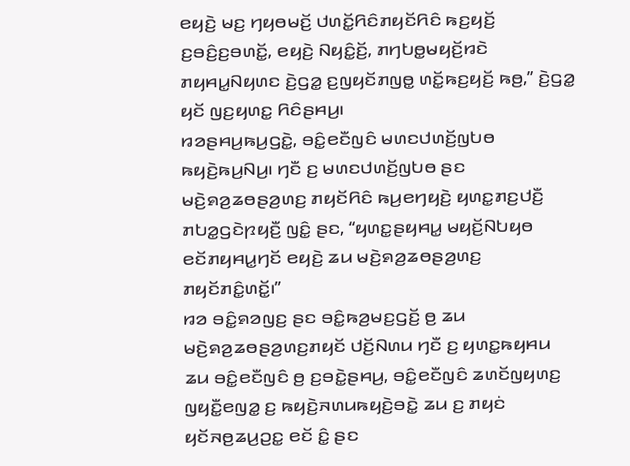ꤕꤟꤢꤧ꤬ ꤗꤢ꤬ ꤚꤟꤥꤗꤢꤩ꤬ ꤓꤛꤢꤩ꤭ꤖꤢꤨꤊꤟꤢꤩꤖꤢꤨ ꤒꤢ꤬ꤟꤢꤩ꤬ ꤢ꤬ꤋꤢꤨ꤬ꤢ꤬ꤋꤛꤢꤩ꤭, ꤕꤟꤢꤧ꤬ ꤡꤟꤢꤨ꤭ꤢꤩ꤬, ꤊꤚꤝꤥ꤭ꤗꤟꤢꤩ꤬ꤙꤢꤧ ꤊꤟꤌꤣ꤭ꤡꤟꤛꤢ ꤢꤧ꤬ꤞꤤ꤭ ꤢ꤬ꤜꤟꤢꤩꤊꤜꤥ꤭ ꤛꤢꤩ꤭ꤒꤢ꤬ꤟꤢꤩ꤬ ꤒꤥ꤬,” ꤢꤧ꤬ꤞꤤ꤭ ꤟꤢꤩ ꤜꤢ꤬ꤟꤛꤢ꤭ ꤖꤢꤨꤔꤌꤣ꤬꤯
ꤙꤤꤔꤌꤣ꤬ꤒꤣ꤬ꤞꤢꤧ꤭, ꤋꤢꤨ꤭ꤕꤢꤪꤜꤢꤨ ꤗꤛꤢꤓꤛꤢꤩ꤬ꤜꤝꤥ ꤒꤟꤢꤧ꤬ꤒꤣ꤬ꤡꤣ꤬꤯ ꤚꤢꤪ ꤢ꤬ ꤗꤛꤢꤓꤛꤢꤩ꤬ꤜꤝꤥ ꤔꤢ ꤗꤢꤧ꤬ꤎꤤ꤬ꤘꤥꤔꤤ꤬ꤛꤢ꤬ ꤊꤟꤢꤩꤖꤢꤨ ꤒꤣ꤬ꤕꤚꤟꤢꤧ꤬ ꤟꤛꤢ꤭ꤊꤢ꤬ꤓꤢꤪ꤬ ꤊꤝꤤ꤭ꤞꤢꤧꤐꤟꤢꤪ꤬ ꤜꤢꤨ꤭ ꤔꤢ, “ꤟꤛꤢ꤭ꤔꤟꤌꤣ꤭ ꤗꤟꤢꤩ꤬ꤡꤝꤟꤥ ꤕꤢꤩꤊꤟꤌꤣ꤭ꤚꤢꤩ ꤕꤟꤢꤧ꤬ ꤘꤣ ꤗꤢꤧ꤬ꤎꤤ꤬ꤘꤥꤔꤤ꤬ꤛꤢ꤬ ꤊꤟꤢꤩꤊꤢꤨ꤭ꤛꤢꤩ꤭꤯”
ꤙꤤ ꤋꤢꤨ꤭ꤎꤤꤜꤢ꤬ ꤔꤢ ꤋꤢꤨ꤭ꤒꤤ꤬ꤗꤢ꤬ꤞꤢꤩ꤬ ꤥ꤬ ꤘꤣ ꤗꤢꤧ꤬ꤎꤤ꤬ꤘꤥꤔꤤ꤬ꤛꤢ꤬ꤊꤟꤢꤩ ꤓꤢꤩ꤬ꤡꤛꤣ ꤚꤢꤪ ꤢ꤬ ꤟꤛꤢ꤭ꤒꤟꤌꤣ ꤘꤣ ꤋꤢꤨ꤭ꤕꤢꤪꤜꤢꤨ ꤥ꤬ ꤢ꤬ꤋꤢꤧ꤭ꤔꤌꤣ꤬, ꤋꤢꤨ꤭ꤕꤢꤪꤜꤢꤨ ꤘꤛꤢꤩꤜꤟꤛꤢ꤬ ꤜꤟꤢꤪ꤭ꤕꤜꤤ꤭ ꤢ꤬ ꤒꤟꤢꤧ꤬ꤏꤛꤣꤒꤟꤢꤧ꤬ꤋꤢꤧ꤭ ꤘꤣ ꤢ꤬ ꤊꤟꤢꤦ ꤟꤢꤩꤏꤥ꤬ꤘꤣ꤬ꤑꤢ꤭ ꤕꤢꤩ ꤢꤨ꤭ ꤔꤢ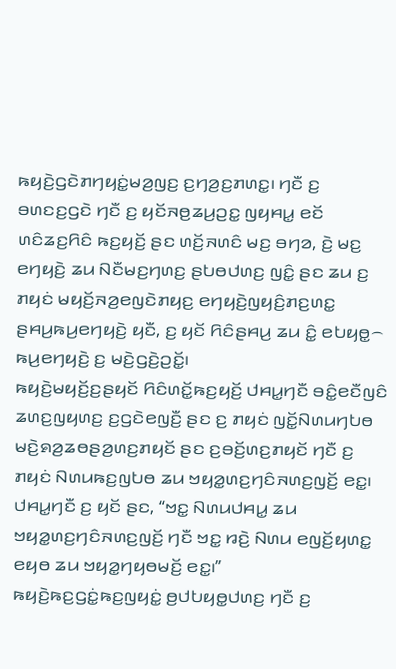ꤒꤟꤢꤧ꤬ꤞꤢꤧꤊꤚꤟꤢꤦ꤭ꤗꤤ꤬ꤜꤢ꤬ ꤢ꤬ꤚꤤ꤬ꤢ꤬ꤊꤛꤢ꤭꤯ ꤚꤢꤪ ꤢ꤬ ꤋꤛꤢꤢ꤬ꤞꤢꤧ ꤚꤢꤪ ꤢ꤬ ꤟꤢꤩꤏꤥ꤬ꤘꤣ꤬ꤑꤢ꤭ ꤜꤟꤌꤣ꤭ ꤕꤢꤩ ꤛꤢꤨꤘꤢ꤬ꤖꤢꤨ ꤒꤢ꤬ꤟꤢꤩ꤬ ꤔꤢ ꤛꤢꤩ꤬ꤏꤛꤢꤨ ꤗꤢ꤬ ꤋꤚꤤ, ꤢꤧ꤬ ꤗꤢ꤬ ꤕꤚꤟꤢꤧ꤬ ꤘꤣ ꤡꤢꤪꤗꤢ꤬ꤚꤛꤢ꤬ ꤔꤝꤥꤓꤛꤢ꤬ ꤜꤢꤨ꤭ ꤔꤢ ꤘꤣ ꤢ꤬ ꤊꤟꤢꤦ ꤗꤟꤢꤩ꤬ꤏꤤ꤬ꤕꤜꤢꤧꤊꤟꤢ꤬ ꤕꤚꤟꤢꤧ꤬ꤜꤟꤢꤨ꤬ꤊꤢ꤬ꤛꤢ꤭ ꤔꤌꤣ꤬ꤒꤣ꤬ꤕꤚꤟꤢꤧ꤬ ꤟꤢꤪ, ꤢ꤬ ꤟꤢꤩ ꤖꤢꤨꤔꤌꤣ꤬ ꤘꤣ ꤢꤨ꤭ ꤕꤝꤟꤥ꤭꤮ ꤒꤣ꤬ꤕꤚꤟꤢꤧ꤬ ꤢ꤬ ꤗꤢꤧ꤬ꤞꤢꤧ꤬ꤑꤢꤩ꤭꤯
ꤒꤟꤢꤧ꤬ꤗꤟꤢꤩ꤬ꤢ꤬ꤔꤟꤢꤩ ꤖꤢꤨꤛꤢꤩ꤭ꤒꤢ꤬ꤟꤢꤩ꤬ ꤓꤌꤣ꤭ꤚꤢꤪ ꤋꤢꤨ꤭ꤕꤢꤪꤜꤢꤨ ꤘꤛꤢ꤬ꤜꤟꤛꤢ꤬ ꤢ꤬ꤞꤢꤧꤕꤜꤢꤪ꤬ ꤔꤢ ꤢ꤬ ꤊꤟꤢꤦ ꤜꤢꤩ꤭ꤡꤛꤣꤚꤝꤥ ꤗꤢꤧ꤬ꤎꤤ꤬ꤘꤥꤔꤤ꤬ꤛꤢ꤬ꤊꤟꤢꤩ ꤔꤢ ꤢ꤬ꤋꤢꤩ꤬ꤛꤢ꤬ꤊꤟꤢꤩ ꤚꤢꤪ ꤢ꤬ ꤊꤟꤢꤦ ꤡꤛꤣꤒꤢ꤬ꤜꤝꤥ ꤘꤣ ꤠꤟꤤ꤭ꤛꤢ꤬ꤚꤢꤨꤏꤛꤢ꤬ꤜꤢꤩ꤬ ꤕꤢ꤭꤯ ꤓꤌꤣ꤭ꤚꤢꤪ ꤢ꤬ ꤟꤢꤩ ꤔꤢ, “ꤠꤢ꤭ ꤡꤛꤣꤓꤌꤣ꤭ ꤘꤣ ꤠꤟꤤ꤭ꤛꤢ꤬ꤚꤢꤨꤏꤛꤢ꤬ꤜꤢꤩ꤬ ꤚꤢꤪ ꤠꤢ꤭ ꤙꤢꤧ꤬ ꤡꤛꤣ ꤕꤜꤢꤩ꤬ꤟꤛꤢ꤭ ꤕꤟꤥ ꤘꤣ ꤠꤟꤤ꤭ꤚꤟꤥꤗꤢꤩ꤬ ꤕꤢ꤭꤯”
ꤒꤟꤢꤧ꤬ꤒꤢ꤬ꤞꤢꤦ꤭ꤒꤢ꤬ꤜꤟꤢꤦ꤭ ꤥ꤬ꤓꤝꤟꤥ꤭ꤓꤛꤢ꤬ ꤚꤢꤪ ꤢ꤬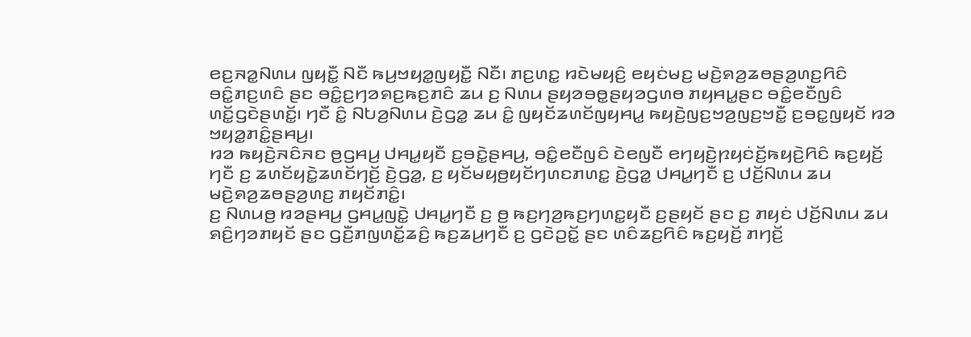ꤕꤢ꤬ꤏꤤ꤭ꤡꤛꤣ ꤜꤟꤢꤪ꤭ ꤡꤢꤪ ꤒꤣ꤬ꤠꤟꤤ꤭ꤜꤟꤢꤪ꤭ ꤡꤢꤪ꤯ ꤊꤢ꤬ꤛꤢ꤭ ꤙꤢꤧꤗꤟꤢꤨ꤬ ꤕꤟꤢꤦꤗꤢ꤬ ꤗꤢꤧ꤬ꤎꤤ꤬ꤘꤥꤔꤤ꤬ꤛꤢ꤬ꤖꤢꤨ ꤋꤢꤨ꤭ꤊꤢ꤬ꤛꤢꤨ ꤔꤢ ꤋꤢꤨ꤭ꤢ꤬ꤚꤤꤎꤢ꤬ꤒꤢ꤬ꤊꤢꤨ ꤘꤣ ꤢ꤬ ꤡꤛꤣ ꤔꤟꤤꤋꤥ꤭ꤔꤟꤤꤞꤛꤥ ꤊꤟꤌꤣ꤭ꤔꤢ ꤋꤢꤨ꤭ꤕꤢꤪꤜꤢꤨ ꤛꤢꤩ꤭ꤞꤢꤧꤔꤛꤢꤩ꤭꤯ ꤚꤢꤪ ꤢꤨ꤭ ꤡꤝꤤ꤬ꤡꤛꤣ ꤢꤧ꤬ꤞꤤ꤭ ꤘꤣ ꤢꤨ꤭ ꤜꤟꤢꤩꤘꤛꤢꤩꤜꤟꤌꤣ꤭ ꤒꤟꤢꤧ꤬ꤜꤢ꤬ꤠꤤ꤬ꤜꤢ꤬ꤠꤢꤪ꤭ ꤢ꤬ꤋꤢ꤭ꤜꤟꤢꤩ ꤙꤤ ꤠꤟꤤ꤭ꤊꤢꤨ꤭ꤔꤌꤣ꤬꤯
ꤙꤤ ꤒꤟꤢꤧ꤬ꤏꤢꤨꤏꤢ ꤥ꤬ꤞꤌꤣ꤬ ꤓꤌꤣ꤭ꤟꤢꤪ ꤢ꤬ꤋꤢꤧ꤭ꤔꤌꤣ꤬, ꤋꤢꤨ꤭ꤕꤢꤪꤜꤢꤨ ꤢꤧꤕꤜꤢꤪ ꤕꤚꤟꤢꤧ꤬ꤐꤟꤢꤦꤢꤩ꤬ꤒꤟꤢꤧ꤬ꤖꤢꤨ ꤒꤢ꤬ꤟꤢꤩ꤬ ꤚꤢꤪ ꤢ꤬ ꤘꤛꤢꤩꤟꤢꤧ꤭ꤘꤛꤢꤩꤚꤢꤩ꤬ ꤢꤧ꤬ꤞꤤ꤭, ꤢ꤬ ꤟꤢꤩꤗꤟꤥ꤬ꤟꤢꤩꤚꤛꤢꤊꤛꤢ꤭ ꤢꤧ꤬ꤞꤤ꤭ ꤓꤌꤣ꤭ꤚꤢꤪ ꤢ꤬ ꤓꤢꤩ꤬ꤡꤛꤣ ꤘꤣ ꤗꤢꤧ꤬ꤎꤤ꤬ꤘꤥꤔꤤ꤬ꤛꤢ꤬ ꤊꤟꤢꤩꤊꤢꤨ꤭꤯
ꤢ꤬ ꤡꤛꤣꤥ꤬ ꤙꤤꤔꤌꤣ꤬ ꤞꤌꤣ꤭ꤜꤢꤧ꤭ ꤓꤌꤣ꤭ꤚꤢꤪ ꤢ꤬ ꤥ꤬ ꤒꤢ꤬ꤚꤤ꤬ꤒꤢ꤬ꤚꤛꤢ꤭ꤟꤢꤪ ꤢ꤬ꤔꤟꤢꤩ ꤔꤢ ꤢ꤬ ꤊꤟꤢꤦ ꤓꤢꤩ꤬ꤡꤛꤣ ꤘꤣ ꤎꤢꤨ꤬ꤚꤤꤊꤟꤢꤩ ꤔꤢ ꤞꤢꤪ꤬ꤊꤜꤛꤢꤩ꤭ꤘꤢꤨ꤬ ꤒꤢ꤬ꤘꤣ꤬ꤚꤢꤪ ꤢ꤬ ꤞꤢꤧꤑꤢꤩ꤭ ꤔꤢ ꤛꤢꤨꤘꤢ꤬ꤖꤢꤨ ꤒꤢ꤬ꤟꤢꤩ꤬ ꤊꤚꤢꤩ꤬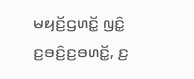ꤗꤟꤢꤩ꤬ꤞꤛꤢꤩ꤭ ꤜꤢꤨ꤭ ꤢ꤬ꤋꤢꤨ꤬ꤢ꤬ꤋꤛꤢꤩ꤭, ꤢ꤬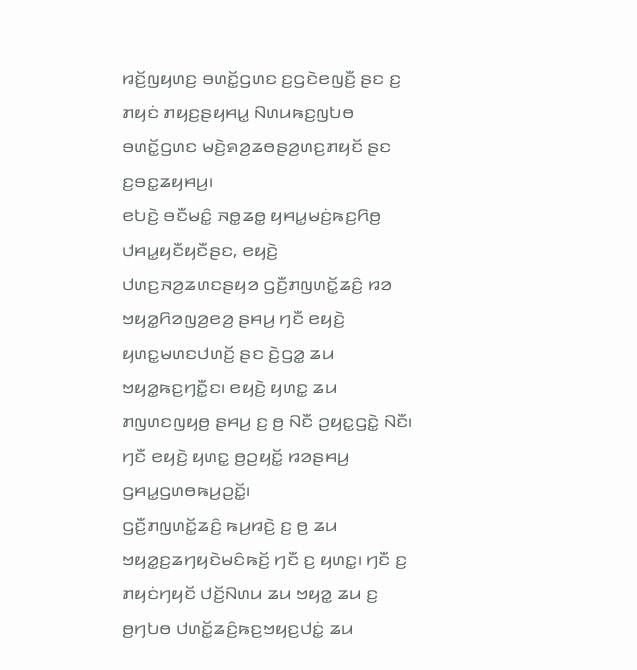ꤙꤢꤩ꤬ꤜꤟꤛꤢ꤬ ꤋꤛꤢꤩ꤭ꤞꤛꤢ ꤢ꤬ꤞꤢꤧꤕꤜꤢꤪ꤬ ꤔꤢ ꤢ꤬ ꤊꤟꤢꤦ ꤊꤟꤢ꤬ꤔꤟꤌꤣ꤭ ꤡꤛꤣꤒꤢ꤬ꤜꤝꤥ ꤋꤛꤢꤩ꤭ꤞꤛꤢ ꤗꤢꤧ꤬ꤎꤤ꤬ꤘꤥꤔꤤ꤬ꤛꤢ꤬ꤊꤟꤢꤩ ꤔꤢ ꤢ꤬ꤋꤢ꤭ꤘꤟꤌꤣ꤬꤯
ꤕꤝꤢꤧ꤬ ꤋꤢꤪꤗꤢꤨ꤭ ꤏꤥ꤭ꤘꤥ꤭ ꤟꤌꤣ꤭ꤗꤢꤦ꤬ꤒꤢ꤬ꤖꤥ꤬ ꤓꤌꤣ꤭ꤟꤢꤪꤟꤢꤪꤔꤢ, ꤕꤟꤢꤧ꤬ ꤓꤛꤢ꤬ꤏꤤ꤬ꤘꤛꤢꤔꤟꤤ ꤞꤢꤪ꤬ꤊꤜꤛꤢꤩ꤭ꤘꤢꤨ꤬ ꤙꤤ ꤠꤟꤤ꤭ꤖꤤꤜꤤ꤬ꤕꤤ꤬ ꤔꤌꤣ꤬ ꤚꤢꤪ ꤕꤟꤢꤧ꤬ ꤟꤛꤢ꤭ꤗꤛꤢꤓꤛꤢꤩ꤬ ꤔꤢ ꤢꤧ꤬ꤞꤤ꤭ ꤘꤣ ꤠꤟꤤ꤭ꤒꤢ꤬ꤚꤢꤪ꤭ꤢ꤯ ꤕꤟꤢꤧ꤬ ꤟꤛꤢ꤭ ꤘꤣ ꤊꤜꤛꤢꤜꤟꤥ꤬ ꤔꤌꤣ꤬ ꤢ꤬ ꤥ꤬ ꤡꤢꤪ ꤑꤟꤢ꤭ꤞꤢꤧ꤭ ꤡꤢꤪ꤯ ꤚꤢꤪ ꤕꤟꤢꤧ꤬ ꤟꤛꤢ꤭ ꤥ꤬ꤑꤟꤢꤩ꤭ ꤙꤤꤔꤌꤣ꤬ ꤞꤌꤣ꤭ꤞꤛꤥꤒꤣ꤬ꤑꤢꤩ꤭꤯
ꤞꤢꤪ꤬ꤊꤜꤛꤢꤩ꤭ꤘꤢꤨ꤬ ꤒꤣ꤬ꤙꤢꤧ꤬ ꤢ꤬ ꤥ꤬ ꤘꤣ ꤠꤟꤤ꤭ꤢ꤬ꤘꤚꤟꤢꤧꤗꤢꤨꤒꤢꤩ꤬ ꤚꤢꤪ ꤢ꤬ ꤟꤛꤢ꤭꤯ ꤚꤢꤪ ꤢ꤬ ꤊꤟꤢꤦꤚꤟꤢꤩ ꤓꤢꤩ꤬ꤡꤛꤣ ꤘꤣ ꤠꤟꤤ꤭ ꤘꤣ ꤢ꤬ ꤥ꤬ꤚꤝꤥ ꤓꤛꤢꤩ꤭ꤘꤢꤨ꤬ꤒꤢ꤬ꤠꤟꤢ꤬ꤓꤢꤦ꤭ ꤘꤣ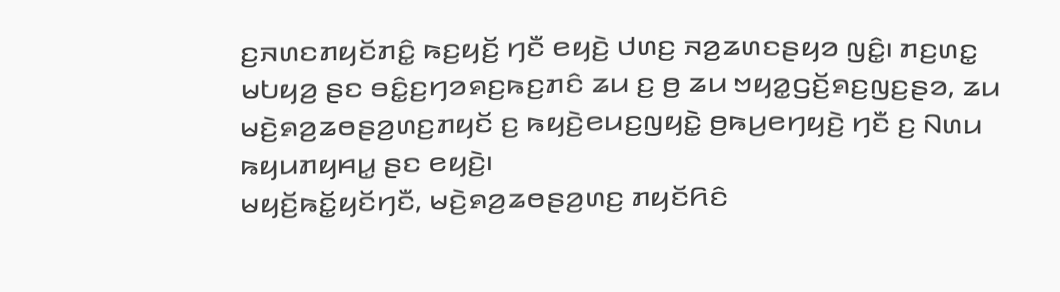ꤢ꤬ꤏꤛꤢꤊꤟꤢꤩꤊꤢꤨ꤭ ꤒꤢ꤬ꤟꤢꤩ꤬ ꤚꤢꤪ ꤕꤟꤢꤧ꤬ ꤓꤛꤢ꤬ ꤏꤤ꤬ꤘꤛꤢꤔꤟꤤ ꤜꤢꤨ꤭꤯ ꤊꤢ꤬ꤛꤢ꤭ ꤗꤝꤟꤤ꤬ ꤔꤢ ꤋꤢꤨ꤭ꤢ꤬ꤚꤤꤎꤢ꤬ꤒꤢ꤬ꤊꤢꤨ ꤘꤣ ꤢ꤬ ꤥ꤬ ꤘꤣ ꤠꤟꤤ꤭ꤞꤢꤩ꤬ꤎꤢ꤬ꤜꤢ꤬ꤔꤤ, ꤘꤣ ꤗꤢꤧ꤬ꤎꤤ꤬ꤘꤥꤔꤤ꤬ꤛꤢ꤬ꤊꤟꤢꤩ ꤢ꤬ ꤒꤟꤢꤧ꤬ꤕꤣꤢ꤬ꤜꤟꤢꤧ꤭ ꤥ꤬ꤒꤣ꤬ꤕꤚꤟꤢꤧ꤬ ꤚꤢꤪ ꤢ꤬ ꤡꤛꤣ ꤒꤟꤣꤊꤟꤌꤣ꤭ ꤔꤢ ꤕꤟꤢꤧ꤬꤯
ꤗꤟꤢꤩ꤬ꤒꤢꤩ꤭ꤟꤢꤩꤚꤢꤪ, ꤗꤢꤧ꤬ꤎꤤ꤬ꤘꤥꤔꤤ꤬ꤛꤢ꤬ ꤊꤟꤢꤩꤖꤢꤨ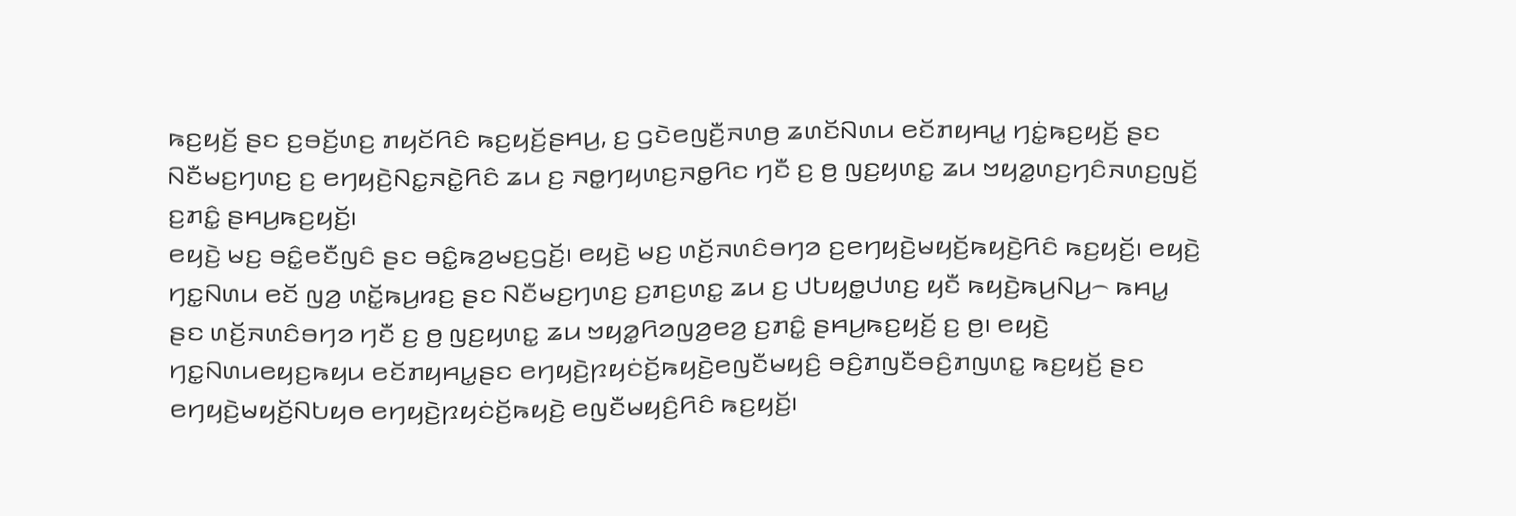ꤒꤢ꤬ꤟꤢꤩ꤬ ꤔꤢ ꤢ꤬ꤋꤢꤩ꤬ꤛꤢ꤬ ꤊꤟꤢꤩꤖꤢꤨ ꤒꤢ꤬ꤟꤢꤩ꤬ꤔꤌꤣ꤬, ꤢ꤬ ꤞꤢꤧꤕꤜꤢꤪ꤬ꤏꤛꤥ꤬ ꤘꤛꤢꤩꤡꤛꤣ ꤕꤢꤩꤊꤟꤌꤣ꤭ ꤚꤢꤦ꤭ꤒꤢ꤬ꤟꤢꤩ꤬ ꤔꤢ ꤡꤢꤪꤗꤢ꤬ꤚꤛꤢ꤬ ꤢ꤬ ꤕꤚꤟꤢꤧ꤬ꤡꤢ꤭ꤏꤢꤧ꤭ꤖꤢꤨ ꤘꤣ ꤢ꤬ ꤏꤥ꤭ꤚꤟꤛꤢ꤬ꤏꤥ꤭ꤖꤢ ꤚꤢꤪ ꤢ꤬ ꤥ꤬ ꤜꤢ꤬ꤟꤛꤢ꤭ ꤘꤣ ꤠꤟꤤ꤭ꤛꤢ꤬ꤚꤢꤨꤏꤛꤢ꤬ꤜꤢꤩ꤬ ꤢ꤬ꤊꤢꤨ꤭ ꤔꤌꤣ꤬ꤒꤢ꤬ꤟꤢꤩ꤬꤯
ꤕꤟꤢꤧ꤬ ꤗꤢ꤬ ꤋꤢꤨ꤭ꤕꤢꤪꤜꤢꤨ ꤔꤢ ꤋꤢꤨ꤭ꤒꤤ꤬ꤗꤢ꤬ꤞꤢꤩ꤬꤯ ꤕꤟꤢꤧ꤬ ꤗꤢ꤬ ꤛꤢꤩ꤬ꤏꤛꤢꤨꤋꤚꤤ ꤢ꤬ꤕꤚꤟꤢꤧ꤬ꤗꤟꤢꤩ꤬ꤒꤟꤢꤧ꤬ꤖꤢꤨ ꤒꤢ꤬ꤟꤢꤩ꤬꤯ ꤕꤟꤢꤧ꤬ ꤚꤢ꤭ꤡꤛꤣ ꤕꤢꤩ ꤜꤤ꤬ ꤛꤢꤩ꤭ꤒꤣ꤬ꤙꤢ꤬ ꤔꤢ ꤡꤢꤪꤗꤢ꤬ꤚꤛꤢ꤬ ꤢ꤬ꤊꤢ꤬ꤛꤢ꤭ ꤘꤣ ꤢ꤬ ꤓꤝꤟꤥ꤭ꤓꤛꤢ꤬ ꤟꤢꤪ ꤒꤟꤢꤧ꤬ꤒꤣ꤬ꤡꤣ꤬꤮ ꤒꤌꤣ꤭ ꤔꤢ ꤛꤢꤩ꤬ꤏꤛꤢꤨꤋꤚꤤ ꤚꤢꤪ ꤢ꤬ ꤥ꤬ ꤜꤢ꤬ꤟꤛꤢ꤭ ꤘꤣ ꤠꤟꤤ꤭ꤖꤤꤜꤤ꤬ꤕꤤ꤬ ꤢ꤬ꤊꤢꤨ꤭ ꤔꤌꤣ꤬ꤒꤢ꤬ꤟꤢꤩ꤬ ꤢ꤬ ꤥ꤬꤯ ꤕꤟꤢꤧ꤬ ꤚꤢ꤭ꤡꤛꤣꤕꤟꤢ꤬ꤒꤟꤣ ꤕꤢꤩꤊꤟꤌꤣ꤭ꤔꤢ ꤕꤚꤟꤢꤧ꤬ꤐꤟꤢꤦꤢꤩ꤬ꤒꤟꤢꤧ꤬ꤕꤜꤢꤪꤗꤟꤢꤨ꤬ ꤋꤢꤨ꤬ꤊꤜꤢꤪꤋꤢꤨ꤬ꤊꤜꤛꤢ꤭ ꤒꤢ꤬ꤟꤢꤩ꤬ ꤔꤢ ꤕꤚꤟꤢꤧ꤬ꤗꤟꤢꤩ꤬ꤡꤝꤟꤥ ꤕꤚꤟꤢꤧ꤬ꤐꤟꤢꤦꤢꤩ꤬ꤒꤟꤢꤧ꤬ ꤕꤜꤢꤪꤗꤟꤢꤨ꤬ꤖꤢꤨ ꤒꤢ꤬ꤟꤢꤩ꤬꤯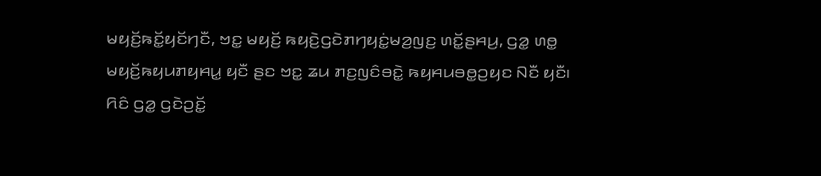ꤗꤟꤢꤩ꤬ꤒꤢꤩ꤭ꤟꤢꤩꤚꤢꤪ, ꤠꤢ꤭ ꤗꤟꤢꤩ꤬ ꤒꤟꤢꤧ꤬ꤞꤢꤧꤊꤚꤟꤢꤦ꤭ꤗꤤ꤬ꤜꤢ꤬ ꤛꤢꤩ꤭ꤔꤌꤣ꤬, ꤞꤤ꤭ ꤛꤥ꤭ ꤗꤟꤢꤩ꤬ꤒꤟꤣꤊꤟꤌꤣ꤭ ꤟꤢꤪ ꤔꤢ ꤠꤢ꤭ ꤘꤣ ꤊꤢ꤬ꤜꤢꤨꤋꤢꤧ꤭ ꤒꤟꤌꤣꤋꤥ꤭ꤑꤟꤢ ꤡꤢꤪ ꤟꤢꤪ꤯
ꤖꤢꤨ ꤞꤤ꤭ ꤞꤢꤧꤑꤢꤩ꤭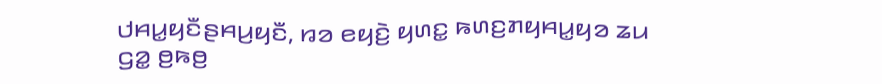ꤓꤌꤣ꤭ꤟꤢꤪꤔꤌꤣ꤬ꤟꤢꤪ, ꤙꤤ ꤕꤟꤢꤧ꤬ ꤟꤛꤢ꤭ ꤒꤛꤢ꤬ꤊꤟꤌꤣ꤭ꤟꤤ ꤘꤣ ꤞꤤ꤭ ꤥ꤬ꤒꤥ꤬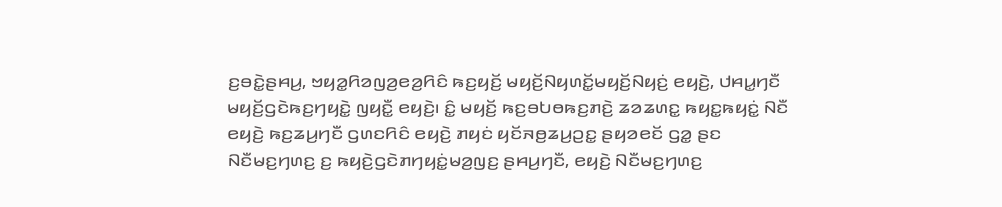ꤢ꤬ꤋꤢꤧ꤭ꤔꤌꤣ꤬, ꤠꤟꤤ꤭ꤖꤤꤜꤤ꤬ꤕꤤ꤬ꤖꤢꤨ ꤒꤢ꤬ꤟꤢꤩ꤬ ꤗꤟꤢꤩ꤬ꤡꤟꤛꤢꤩ꤭ꤗꤟꤢꤩ꤬ꤡꤟꤢꤦ꤬ ꤕꤟꤢꤧ꤬, ꤓꤌꤣ꤭ꤚꤢꤪ ꤗꤟꤢꤩ꤬ꤞꤢꤧꤒꤢ꤬ꤚꤟꤢꤧ꤭ ꤜꤟꤢꤪ꤭ ꤕꤟꤢꤧ꤬꤯ ꤢꤨ꤭ ꤗꤟꤢꤩ꤬ ꤒꤢ꤬ꤋꤝꤥꤒꤢ꤬ꤊꤢꤧ꤬ ꤘꤤꤘꤛꤢ꤭ ꤒꤟꤢ꤭ꤒꤟꤢꤦ꤭ ꤡꤢꤪ ꤕꤟꤢꤧ꤬ ꤒꤢ꤬ꤘꤣ꤬ꤚꤢꤪ ꤞꤛꤢꤖꤢꤨ ꤕꤟꤢꤧ꤬ ꤊꤟꤢꤦ ꤟꤢꤩꤏꤥ꤬ꤘꤣ꤬ꤑꤢ꤭ ꤔꤟꤤꤕꤢꤩ ꤞꤤ꤭ ꤔꤢ ꤡꤢꤪꤗꤢ꤬ꤚꤛꤢ꤬ ꤢ꤬ ꤒꤟꤢꤧ꤬ꤞꤢꤧꤊꤚꤟꤢꤦ꤭ꤗꤤ꤬ꤜꤢ꤬ ꤔꤌꤣ꤬ꤚꤢꤪ, ꤕꤟꤢꤧ꤬ ꤡꤢꤪꤗꤢ꤬ꤚꤛꤢ꤬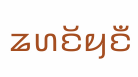ꤘꤛꤢꤩꤟꤢꤪ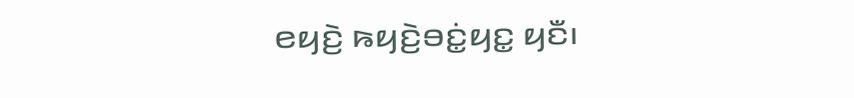ꤕꤟꤢꤧ꤬ ꤒꤟꤢꤧ꤬ꤋꤢꤦ꤭ꤟꤢ꤭ ꤟꤢꤪ꤯